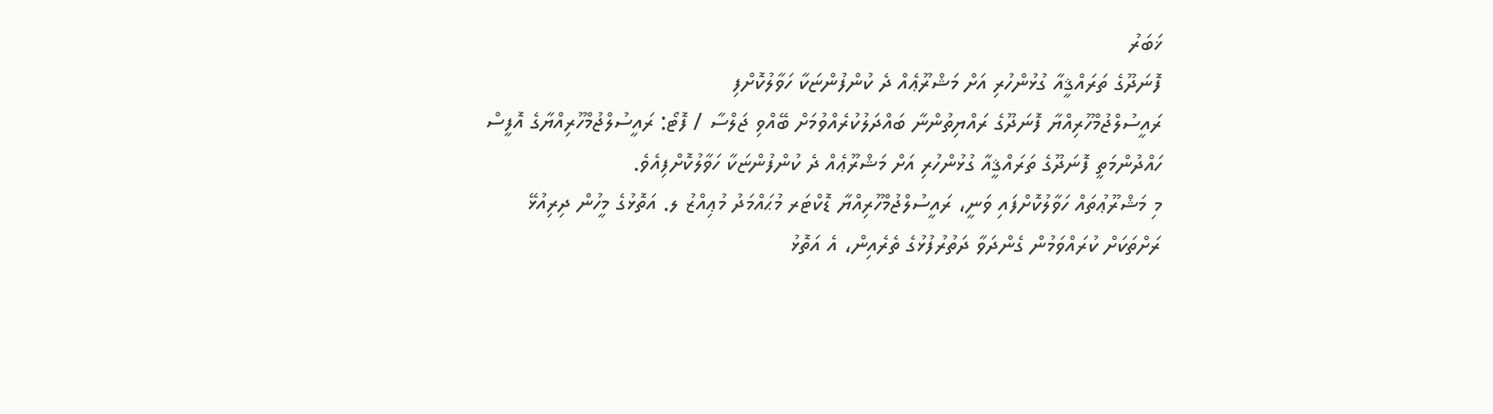ޚަބަރު
ފޮނަދޫގެ ތަރައްޤީއާ ގުޅުންހުރި އަށް މަޝްރޫޢެއް ދެ ކުންފުންޏަކާ ހަވާލުކޮށްފި
ރައީސުލްޖުމްހޫރިއްޔާ ފޮނަދޫގެ ރައްޔިތުންނާ ބައްދަލުކުރެއްވުމަށް ބޭއްވި ޖަލްސާ / ފޮޓޯ: ރައީސުލްޖުމްހޫރިއްޔާގެ އޮފީސް
ހައްދުންމަތީ ފޮނަދޫގެ ތަރައްޤީއާ ގުޅުންހުރި އަށް މަޝްރޫޢެއް ދެ ކުންފުންޏަކާ ހަވާލުކޮށްފިއެވެ.
މި މަޝްރޫޢުތައް ހަވާލުކޮށްފައި ވަނީ، ރައީސުލްޖުމްހޫރިއްޔާ ޑޮކްޓަރ މުޙައްމަދު މުޢިއްޒު ލ. އަތޮޅުގެ މީހުން ދިރިއުޅޭ ރަށްތަކަށް ކުރައްވަމުން ގެންދަވާ ދަތުރުފުޅުގެ ތެރެއިން، އެ އަތޮޅު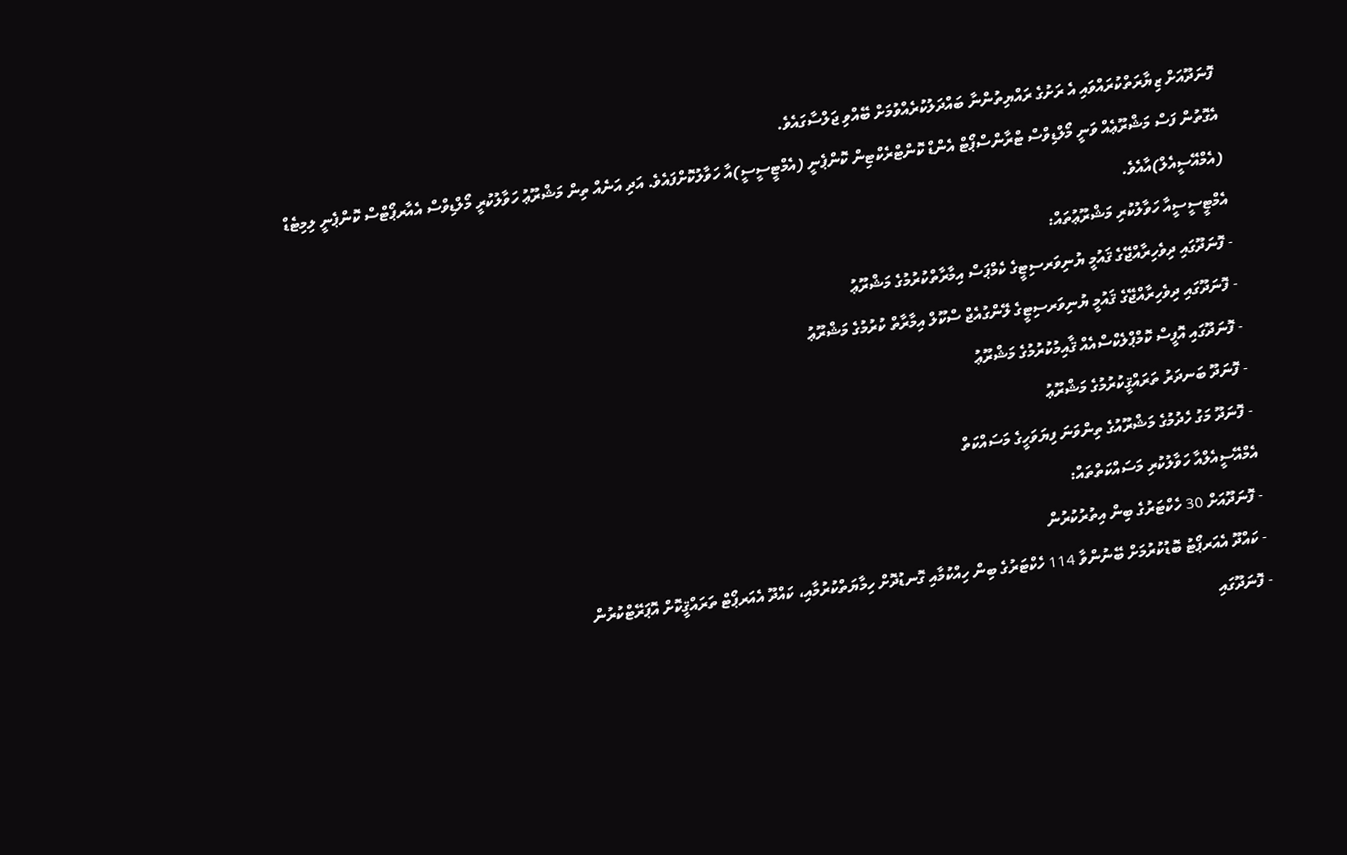ފޮނަދޫއަށް ޒިޔާރަތްކުރައްވައި އެ ރަށުގެ ރައްޔިތުންނާ ބައްދަލުކުރެއްވުމަށް ބޭއްވި ޖަލްސާގައެވެ.
އެގޮތުން ފަސް މަޝްރޫޢެއް ވަނީ މޯލްޑިވްސް ޓްރާންސްޕޯޓް އެންޑް ކޮންޓްރެކްޓިން ކޮންޕެނީ (އެމްޓީސީސީ)އާ ހަވާލުކޮށްފައެވެ. އަދި އަނެއް ތިން މަޝްރޫޢު ހަވާލުކުރީ މޯލްޑިވްސް އެއާރޕޯޓްސް ކޮންޕެނީ ލިމިޓެޑް (އެމްއޭސީއެލް)އާއެވެ.
އެމްޓީސީސީއާ ހަވާލުކުރި މަޝްރޫޢުތައް:
- ފޮނަދޫގައި ދިވެހިރާއްޖޭގެ ޤައުމީ ޔުނިވަރސިޓީގެ ކެމްޕަސް އިމާރާތްކުރުމުގެ މަޝްރޫޢު
- ފޮނަދޫގައި ދިވެހިރާއްޖޭގެ ޤައުމީ ޔުނިވަރސިޓީގެ ލޭންގުއެޖް ސްކޫލް އިމާރާތް ކުރުމުގެ މަޝްރޫޢު
- ފޮނަދޫގައި އޮފީސް ކޮމްޕްލެކްސްއެއް ޤާއިމުކުރުމުގެ މަޝްރޫޢު
- ފޮނަދޫ ބަނދަރު ތަރައްޤީކުރުމުގެ މަޝްރޫޢު
- ފޮނަދޫ މަގު ހެދުމުގެ މަޝްރޫއުގެ ތިންވަނަ ފިޔަވަހީގެ މަސައްކަތް
އެމްއޭސީއެލްއާ ހަވާލުކުރި މަސައްކަތްތައް:
- ފޮނަދޫއަށް 30 ހެކްޓަރުގެ ބިން އިތުރުކުރުން
- ކައްދޫ އެއަރޕޯޓު ބޮޑުކުރުމަށް ބޭނުންވާ 114 ހެކްޓަރުގެ ބިން ހިއްކުމާއި ގޮނޑުދޮށް ހިމާޔަތްކުރުމާއި، ކައްދޫ އެއަރޕޯޓް ތަރައްޤީކޮށް އޮޕަރޭޓްކުރުން
- ފޮނަދޫގައި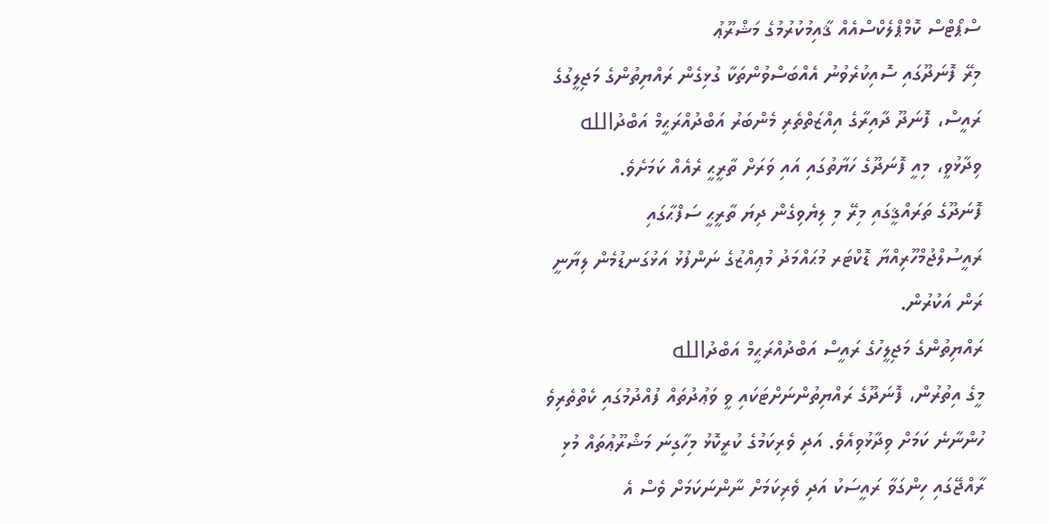ސްޕޯޓްސް ކޮމްޕްލެކްސްއެއް ޤާއިމުކުރުމުގެ މަޝްރޫޢު
މިރޭ ފޮނަދޫގައި ސޮއިކުރެވުނު އެއްބަސްވުންތަކާ ގުޅިގެން ރައްޔިތުންގެ މަޖިލީގުގެ ރައީސް، ފޮނަދޫ ދާއިރާގެ އިއްޒަތްތެރި މެންބަރު އަބްދުއްރަޙީމް އަބްދުالله ވިދާޅުވީ، މިއީ ފޮނަދޫގެ ހަޔާތުގައި އައި ވަރަށް ތާރީޙީ ރެއެއް ކަމަށެވެ.
ފޮނަދޫގެ ތަރައްޤީގައި މިރޭ މި ލިޔެވިގެން ދިޔަ ތާރީޙީ ސަފްޙާގައި ރައީސުލްޖުމްހޫރިއްޔާ ޑޮކްޓަރ މުޙައްމަދު މުޢިއްޒުގެ ނަންފުޅު އަޅުގަނޑުމެން ލިޔާނީ ރަން އަކުރުން.
ރައްޔިތުންގެ މަޖިލީހުގެ ރައީސް އަބްދުއްރަޙީމް އަބްދުالله
މީގެ އިތުރުން، ފޮނަދޫގެ ރައްޔިތުންނަށްޓަކައި ވީ ވަޢުދުތައް ފުއްދުމުގައި ކެތްތެރިވެ ހުންނާނެ ކަމަށް ވިދާޅުވިއެވެ. އަދި ވެރިކަމުގެ ކުރީކޮޅު މިހާގިނަ މަޝްރޫޢުތައް މުޅި ރާއްޖޭގައި ހިންގަވާ ރައީސަކު އަދި ވެރިކަމަށް ނާންނަކަމަށް ވެސް އެ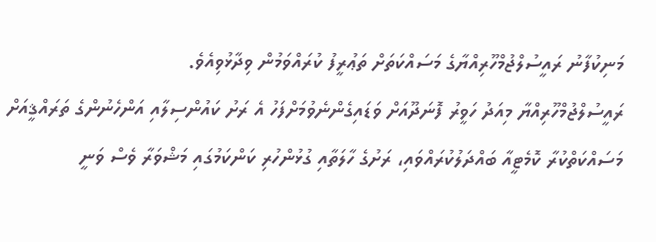މަނިކުފާނު ރައީސުލްޖުމްހޫރިއްޔާގެ މަސައްކަތަށް ތަޢުރީފު ކުރައްވަމުން ވިދާޅުވިއެވެ.
ރައީސުލްޖުމްހޫރިއްޔާ މިއަދު ހަވީރު ފޮނަދޫއަށް ވަޑައިގެންނެވުމަށްފަހު އެ ރަށު ކައުންސިލާއި އަންހެނުންގެ ތަރައްޤީއަށް މަސައްކަތްކުރާ ކޮމެޓީއާ ބައްދަލުކުރައްވައި، ރަށުގެ ހާލަތާއި ގުޅުންހުރި ކަންކަމުގައި މަޝްވަރާ ވެސް ވަނީ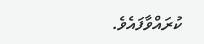ކުރައްވާފައެވެ.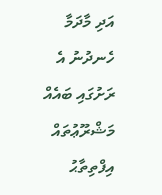އަދި މާދަމާ ހެނދުނު އެ ރަށުގައި ބައެއް މަޝްރޫޢުތައް އިފްތިތާޙު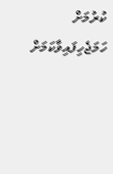ކުރުމަށް ހަމަޖެހިފައިވާކަމަށް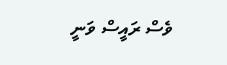ވެސް ރައީސް ވަނީ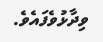ވިދާޅުވެފައެވެ.